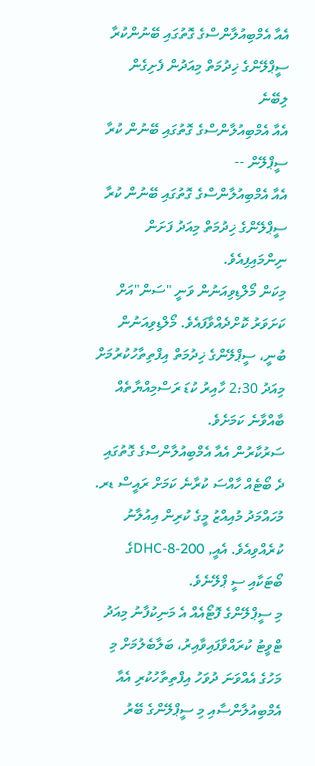އެއާ އެމްބިއުލާންސްގެ ގޮތުގައި ބޭނުންކުރާ ސީޕްލޭންގެ ޚިދުމަތް މިއަދުން ފެށިގެން ލިބޭނެ
އެއާ އެމްބިއުލާންސްގެ ގޮތުގައި ބޭނުން ކުރާ ސީޕްލޭން --
އެއާ އެމްބިއުލާންސްގެ ގޮތުގައި ބޭނުން ކުރާ ސީޕްލޭންގެ ޚިދުމަތް މިއަދު ފަށަން ނިންމައިފިއެވެ.
މިކަން މޯލްޑިވިއަނުން ވަނީ "ސަން"އަށް ކަށަވަރު ކޮށްދެއްވާފައެވެ. މޯލްޑިވިއަނުން ބުނީ، ސީޕްލޭންގެ ޚިދުމަތް އިފްތިތާހުކުރުމަށް މިއަދު 2:30 ހާއިރު ކުޑަ ރަސްމިއްޔާތެއް ބާއްވާނެ ކަމަށެވެ.
ސަރުކާރުން އެއާ އެމްބިއުލާންސްގެ ގޮތުގައި ދެ ބޯޓެއް ހާއްސަ ކުރާނެ ކަމަށް ރައީސް ޑރ. މުހައްމަދު މުއިއްޒު މީގެ ކުރިން އިއުލާނު ކުރެއްވިއެވެ. އެއީ, DHC-8-200ގެ ބޯޓަކާއި ސީ ޕްލޭނެވެ.
މި ސީޕްލޭންގެ ފޮޓޯއެއް އެ މަނިކުފާނު މިއަދު ޓްވީޓު ކުރައްވާފައިވާއިރު، ބަލާބެލުމަށް މި މަހުގެ އެއްވަނަ ދުވަހު އިފްތިތާހުކުރި އެއާ އެމްބިއުލާންސާއި މި ސީޕްލޭންގެ ބޭރު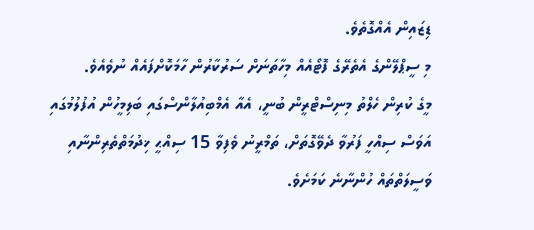ޑިޒައިން އެއްގޮތެވެ.
މި ސީޕްލޭންގެ އެތެރޭގެ ފޮޓޯއެއް މިހާތަނަށް ސަރުކާރުން ހާމަކޮށްފައެއް ނުވެއެވެ.
މީގެ ކުރިން ހެލްތު މިނިސްޓްރީން ބުނީ، އެއާ އެމްބިއުލާންސްގައި ބަލިމީހުން އުފުލުމުގައި އަވަސް ސިއްހީ ފަރުވާ ދެވޭގޮތަށް، ތަމްރީނު ވެފިވާ 15 ސިއްޙީ ޚިދުމަތްތެރިންނާއި ވަސީލަތްތައް ހުންނާނެ ކަމަށެވެ.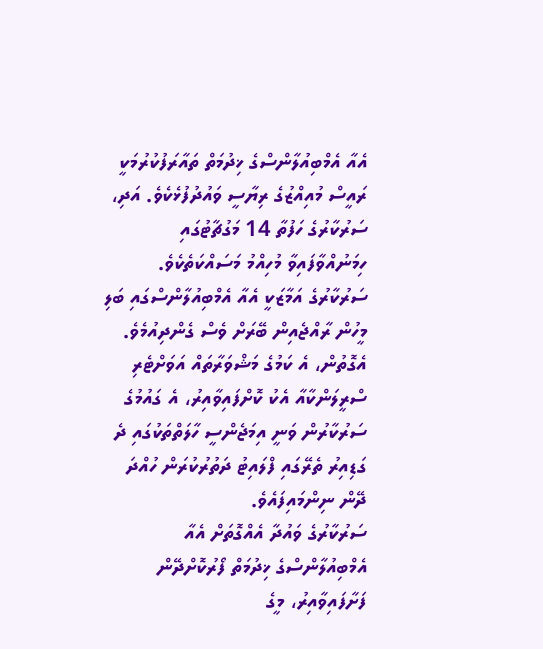އެއާ އެމްބިއުލާންސްގެ ޚިދުމަތް ތައާރަފުކުރުމަކީ ރައީސް މުއިއްޒުގެ ރިޔާސީ ވައުދުފުޅެކެވެ. އަދި، ސަރުކާރުގެ ހަފުތާ 14 މަގުޗާޓުގައި ހިމަނުއްވާފައިވާ މުހިއްމު މަސައްކަތެކެވެ.
ސަރުކާރުގެ އަމާޒަކީ އެއާ އެމްބިއުލާންސްގައި ބަލި މީހުން ރާއްޖެއިން ބޭރަށް ވެސް ގެންދިއުމެވެ. އެގޮތުން، އެ ކަމުގެ މަޝްވަރާތައް އަވަށްޓެރި ސްރީލަންކާއާ އެކު ކޮށްފައިވާއިރު، އެ ގައުމުގެ ސަރުކާރުން ވަނީ އިމަޖެންސީ ހާލަތްތަކުގައި ދެ ގަޑިއިރު ތެރޭގައި ފްލައިޓު ދަތުރުކުރަން ހުއްދަ ދޭން ނިންމައިފައެވެ.
ސަރުކާރުގެ ވައުދާ އެއްގޮތަށް އެއާ އެމްބިއުލާންސްގެ ޚިދުމަތް ފޯރުކޮށްދޭން ފަށާފައިވާއިރު، މީގެ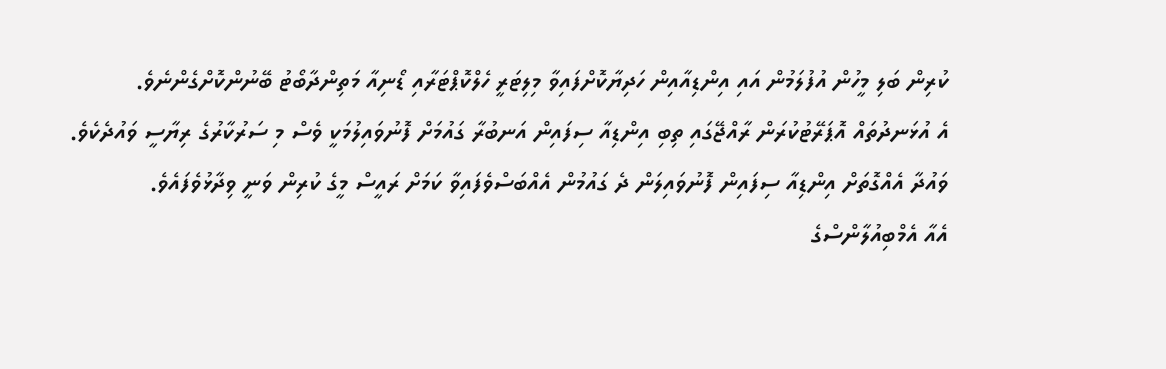ކުރިން ބަލި މީހުން އުފުލަމުން އައި އިންޑިއާއިން ހަދިޔާކޮށްފައިވާ މިލިޓަރީ ހެލްކޮޕްޓަރާއި ޑޯނިއާ މަތިންދާބޯޓު ބޭނުންކޮށްގެންނެވެ.
އެ އުޅަނދުތައް އޮޕަރޭޓުކުރަން ރާއްޖޭގައި ތިބި އިންޑިއާ ސިފައިން އަނބުރާ ގައުމަށް ފޮނުވައިލުމަކީ ވެސް މި ސަރުކާރުގެ ރިޔާސީ ވައުދެކެވެ. ވައުދާ އެއްގޮތަށް އިންޑިއާ ސިފައިން ފޮނުވައިލަން ދެ ގައުމުން އެއްބަސްވެފައިވާ ކަމަށް ރައީސް މީގެ ކުރިން ވަނީ ވިދާޅުވެފައެވެ.
އެއާ އެމްބިއުލާންސްގެ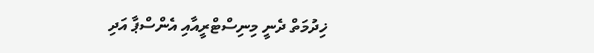ޚިދުމަތް ދެނީ މިނިސްޓްރީއާއި އެންސްޕާ އަދި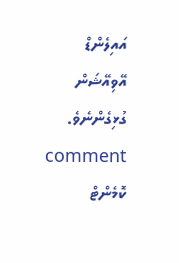އައިލެންޑް އޭވިއޭޝަން ގުޅިގެންނެވެ.
comment ކޮމެންޓް